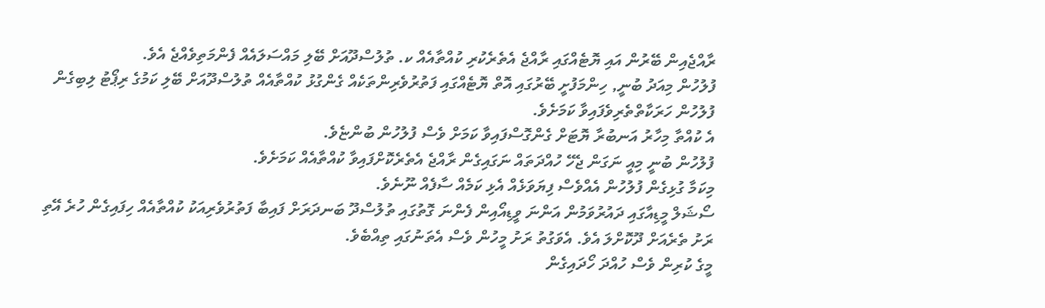ރާއްޖެއިން ބޭރުން އައި ޔޮޓެއްގައި ރާއްޖެ އެތެރެކުރި ކުއްތާއެއް ކ. ތުލުސްދޫއަށް ބޭލި މައްސަލައެއް ފެންމަތިވެއްޖެ އެވެ.
ފުލުހުން މިއަދު ބުނީ, ހިންމަފުށީ ބޭރުގައި އޮތް ޔޮޓެއްގައި ފަތުރުވެރިންތަކެއް ގެންގުޅު ކުއްތާއެއް ތުލުސްދޫއަށް ބޭލި ކަމުގެ ރިޕޯޓު ލިބިގެން ފުލުހުން ހަރަކާތްތެރިވެފައިވާ ކަމަށެވެ.
އެ ކުއްތާ މިހާރު އަނބުރާ ޔޮޓަށް ގެންގޮސްފައިވާ ކަމަށް ވެސް ފުލުހުން ބުންޏެވެ.
ފުލުހުން ބުނީ މިއީ ނަގަން ޖެހޭ ހުއްދަތައް ނަގައިގެން ރާއްޖެ އެތެރެކޮށްފައިވާ ކުއްތާއެއް ކަމަށެވެ.
މިކަމާ ގުޅިގެން ފުލުހުން އެއްވެސް ފިޔަވަޅެއް އެޅި ކަމެއް ސާފެއް ނޫނެވެ.
ސޯޝަލް މީޑިއާގައި ދައުރުވަމުން އަންނަ ވީޑިއޯއިން ފެންނަ ގޮތުގައި ތުލުސްދޫ ބަނދަރަށް ފައިބާ ފަތުރުވެރިއަކު ކުއްތާއެއް ހިފައިގެން ހުރެ އޭތި ރަށު ތެރެއަށް ދޫކޮށްލަ އެވެ. އެވަގުތު ރަށު މީހުން ވެސް އެތަނުގައި ތިއްބެވެ.
މީގެ ކުރިން ވެސް ހުއްދަ ހޯދައިގެން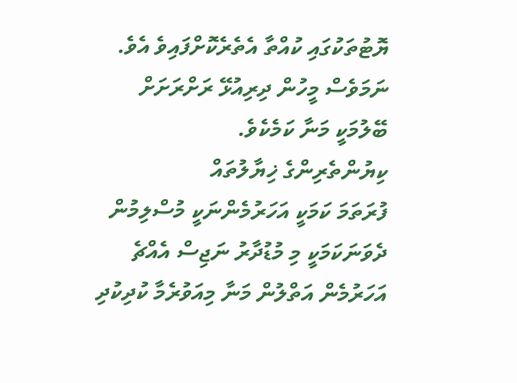ޔޮޓުތަކުގައި ކުއްތާ އެތެރެކޮށްފައިވެ އެވެ. ނަމަވެސް މީހުން ދިރިއުޅޭ ރަށްރަށަށް ބޭލުމަކީ މަނާ ކަމެކެވެ.
ކިޔުންތެރިންގެ ޚިޔާލުތައް
ފުރަތަމަ ކަމަކީ އަހަރުމެންނަކީ މުސްލިމުން ދެވަނަކަމަކީ މި މުޑުދާރު ނަޖިސް އެއްޗެ އަހަރުމެން އަތްލުން މަނާ މިއަވުރެމާ ކުދިކުދި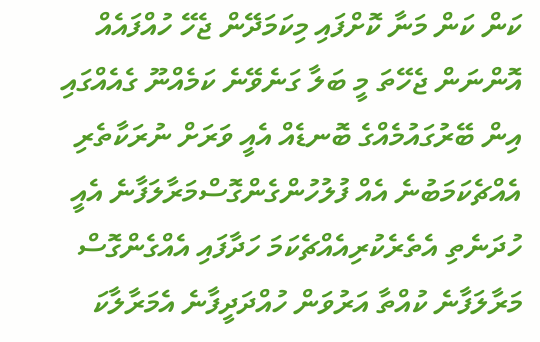ކަން ކަން މަނާ ކޮށްފައި މިކަމަދޭން ޖެހޭ ހުއްފައެއް އޮންނަން ޖެހޭތަ މީ ބަލާ ގަނެވޭނެ ކަމެއްނޫ ގެއެއްގައި އިން ބޭރުގައުމެއްގެ ބޮނޑެއް އެއީ ވަރަށް ނުރަކާތެރި އެއްޗެކަމަބުނެ އެއް ފުލުހުންގެންގޮސްމަރާލަފާނެ އެއީ ހުދަނެތި އެތެރެކުރިއެއްޗެކަމަ ހަދާފައި އެއްގެންގޮސް މަރާލަފާނެ ކުއްތާ އަރުވަން ހުއްދަދީފާނެ އެމަރާލާކަ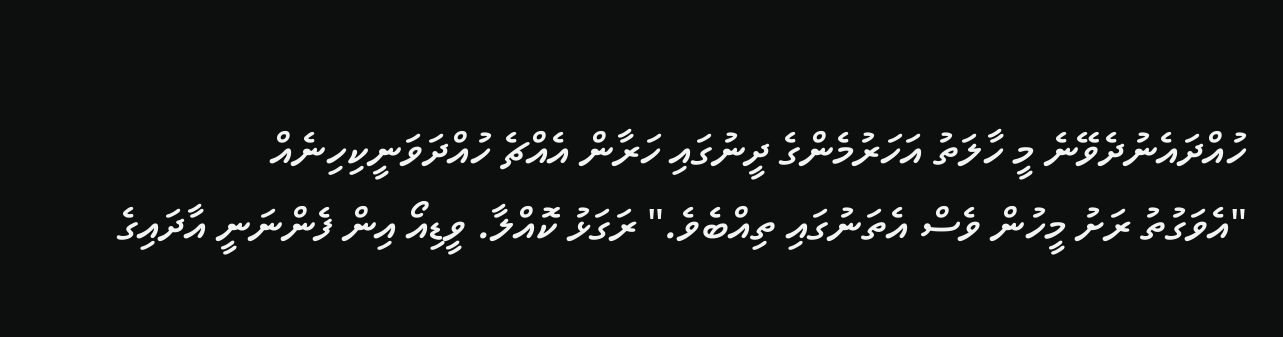ހުއްދައެނުދެވޭނެ މީ ހާލަތު އަހަރުމެންގެ ދީނުގައި ހަރާން އެއްޗެ ހުއްދަވަނީކިހިނެއް
"އެވަގުތު ރަށު މީހުން ވެސް އެތަނުގައި ތިއްބެވެ." ރަގަޅު ކޮއްލާ. ވީޑިއޯ އިން ފެންނަނީ އާދައިގެ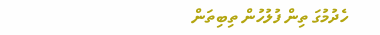ހެދުމުގަ ތިން ފުލުހުން ތިބިތަން